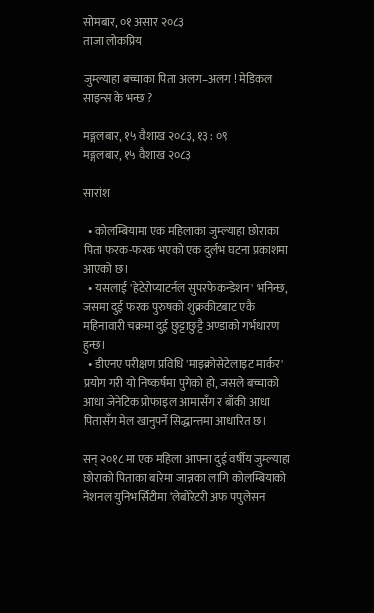सोमबार, ०१ असार २०८३
ताजा लोकप्रिय

जुम्ल्याहा बच्चाका पिता अलग–अलग ! मेडिकल साइन्स के भन्छ ?

मङ्गलबार, १५ वैशाख २०८३, १३ : ०९
मङ्गलबार, १५ वैशाख २०८३

सारांश

  • कोलम्बियामा एक महिलाका जुम्ल्याहा छोराका पिता फरक-फरक भएको एक दुर्लभ घटना प्रकाशमा आएको छ।
  • यसलाई 'हेटेरोप्याटर्नल सुपरफेकन्डेशन' भनिन्छ, जसमा दुई फरक पुरुषको शुक्रकीटबाट एकै महिनावारी चक्रमा दुई छुट्टाछुट्टै अण्डाको गर्भधारण हुन्छ।
  • डीएनए परीक्षण प्रविधि 'माइक्रोसेटेलाइट मार्कर' प्रयोग गरी यो निष्कर्षमा पुगेको हो, जसले बच्चाको आधा जेनेटिक प्रोफाइल आमासँग र बाँकी आधा पितासँग मेल खानुपर्ने सिद्धान्तमा आधारित छ।

सन् २०१८ मा एक महिला आफ्ना दुई वर्षीय जुम्ल्याहा छोराको पिताका बारेमा जान्नका लागि कोलम्बियाको नेशनल युनिभर्सिटीमा ‘लेबोरेटरी अफ पपुलेसन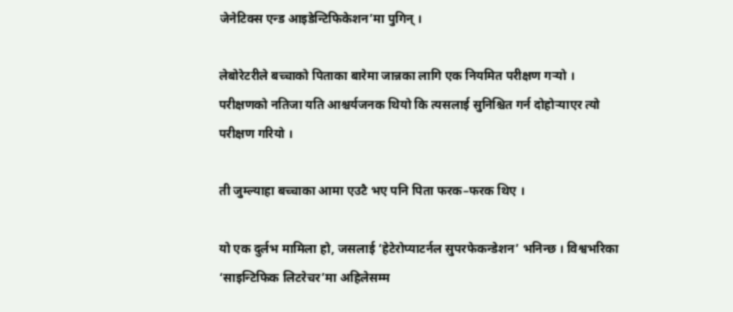जेनेटिक्स एन्ड आइडेन्टिफिकेशन’मा पुगिन् ।

लेबोरेटरीले बच्चाको पिताका बारेमा जान्नका लागि एक नियमित परीक्षण गर्‍यो । परीक्षणको नतिजा यति आश्चर्यजनक थियो कि त्यसलाई सुनिश्चित गर्न दोहोर्‍याएर त्यो परीक्षण गरियो ।

ती जुम्ल्याहा बच्चाका आमा एउटै भए पनि पिता फरक–फरक थिए ।

यो एक दुर्लभ मामिला हो, जसलाई ‘हेटेरोप्याटर्नल सुपरफेकन्डेशन’ भनिन्छ । विश्वभरिका ‘साइन्टिफिक लिटरेचर’मा अहिलेसम्म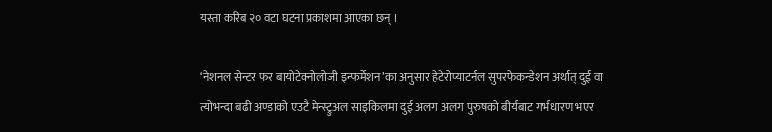यस्ता करिब २० वटा घटना प्रकाशमा आएका छन् ।

‘नेशनल सेन्टर फर बायोटेक्नोलोजी इन्फर्मेशन’का अनुसार हेटेरोप्याटर्नल सुपरफेकन्डेशन अर्थात् दुई वा त्योभन्दा बढी अण्डाको एउटै मेन्स्ट्रुअल साइकिलमा दुई अलग अलग पुरुषको बीर्यबाट गर्भधारण भएर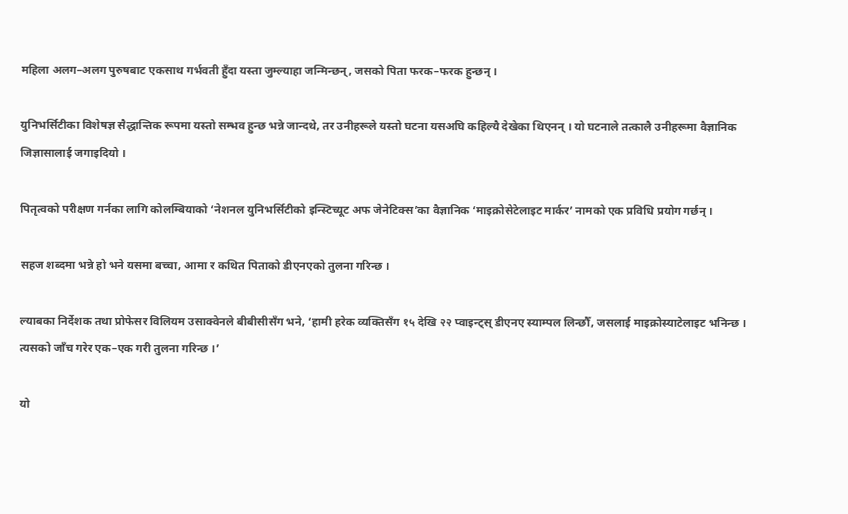महिला अलग–अलग पुरुषबाट एकसाथ गर्भवती हुँदा यस्ता जुम्ल्याहा जन्मिन्छन्, जसको पिता फरक–फरक हुन्छन् ।

युनिभर्सिटीका विशेषज्ञ सैद्धान्तिक रूपमा यस्तो सम्भव हुन्छ भन्ने जान्दथे, तर उनीहरूले यस्तो घटना यसअघि कहिल्यै देखेका थिएनन् । यो घटनाले तत्कालै उनीहरूमा वैज्ञानिक जिज्ञासालाई जगाइदियो ।

पितृत्वको परीक्षण गर्नका लागि कोलम्बियाको ‘नेशनल युनिभर्सिटीको इन्स्टिच्यूट अफ जेनेटिक्स’का वैज्ञानिक ‘माइक्रोसेटेलाइट मार्कर’ नामको एक प्रविधि प्रयोग गर्छन् ।

सहज शब्दमा भन्ने हो भने यसमा बच्चा, आमा र कथित पिताको डीएनएको तुलना गरिन्छ ।

ल्याबका निर्देशक तथा प्रोफेसर विलियम उसाक्वेनले बीबीसीसँग भने, ‘हामी हरेक व्यक्तिसँग १५ देखि २२ प्वाइन्ट्स् डीएनए स्याम्पल लिन्छौँ, जसलाई माइक्रोस्याटेलाइट भनिन्छ । त्यसको जाँच गरेर एक–एक गरी तुलना गरिन्छ ।’

यो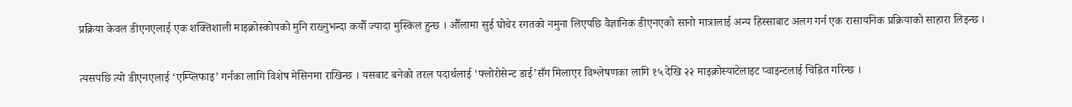प्रक्रिया केवल डीएनएलाई एक शक्तिशाली माइक्रोस्कोपको मुनि राख्नुभन्दा कयौँ ज्यादा मुस्किल हुन्छ । औँलामा सुई घोचेर रगतको नमुना लिएपछि वैज्ञानिक डीएनएको सानो मात्रालाई अन्य हिस्साबाट अलग गर्न एक रासायनिक प्रक्रियाको साहारा लिइन्छ ।

त्यसपछि त्यो डीएनएलाई ‘एम्प्लिफाइ’ गर्नका लागि विशेष मेसिनमा राखिन्छ । यसबाट बनेको तरल पदार्थलाई ‘फ्लोरोसेन्ट डाई’सँग मिलाएर विश्लेषणका लागि १५ देखि २२ माइक्रोस्याटेलाइट प्वाइन्टलाई चिह्नित गरिन्छ ।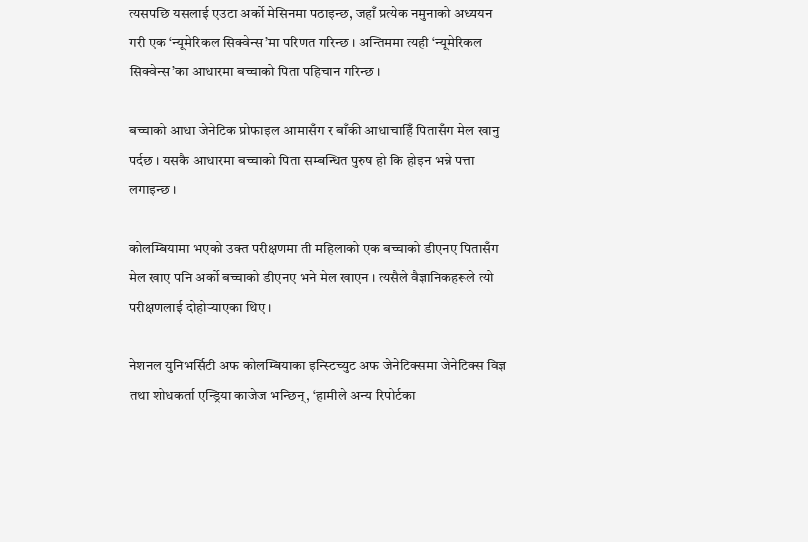त्यसपछि यसलाई एउटा अर्को मेसिनमा पठाइन्छ, जहाँ प्रत्येक नमुनाको अध्ययन गरी एक ‘न्यूमेरिकल सिक्वेन्स’मा परिणत गरिन्छ । अन्तिममा त्यही ‘न्यूमेरिकल सिक्वेन्स’का आधारमा बच्चाको पिता पहिचान गरिन्छ ।

बच्चाको आधा जेनेटिक प्रोफाइल आमासँग र बाँकी आधाचाहिँ पितासँग मेल खानु पर्दछ । यसकै आधारमा बच्चाको पिता सम्बन्धित पुरुष हो कि होइन भन्ने पत्ता लगाइन्छ ।

कोलम्बियामा भएको उक्त परीक्षणमा ती महिलाको एक बच्चाको डीएनए पितासँग मेल खाए पनि अर्को बच्चाको डीएनए भने मेल खाएन । त्यसैले वैज्ञानिकहरूले त्यो परीक्षणलाई दोहोर्‍याएका थिए ।

नेशनल युनिभर्सिटी अफ कोलम्बियाका इन्स्टिच्युट अफ जेनेटिक्समा जेनेटिक्स विज्ञ तथा शोधकर्ता एन्ड्रिया काजेज भन्छिन्, ‘हामीले अन्य रिपोर्टका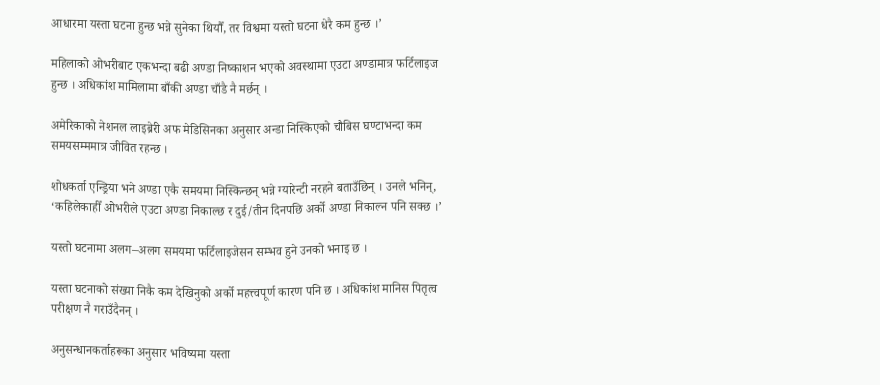आधारमा यस्ता घटना हुन्छ भन्ने सुनेका थियौँ, तर विश्वमा यस्तो घटना धेरै कम हुन्छ ।’

महिलाको ओभरीबाट एकभन्दा बढी अण्डा निष्काशन भएको अवस्थामा एउटा अण्डामात्र फर्टिलाइज हुन्छ । अधिकांश मामिलामा बाँकी अण्डा चाँडै नै मर्छन् ।

अमेरिकाको नेशनल लाइब्रेरी अफ मेडिसिनका अनुसार अन्डा निस्किएको चौबिस घण्टाभन्दा कम समयसम्ममात्र जीवित रहन्छ ।

शोधकर्ता एन्ड्रिया भने अण्डा एकै समयमा निस्किन्छन् भन्ने ग्यारेन्टी नरहने बताउँछिन् । उनले भनिन्, ‘कहिलेकाहीँ ओभरीले एउटा अण्डा निकाल्छ र दुई/तीन दिनपछि अर्को अण्डा निकाल्न पनि सक्छ ।’

यस्तो घटनामा अलग–अलग समयमा फर्टिलाइजेसन सम्भव हुने उनको भनाइ छ ।

यस्ता घटनाको संख्या निकै कम देखिनुको अर्को महत्त्वपूर्ण कारण पनि छ । अधिकांश मानिस पितृत्व परीक्षण नै गराउँदैनन् ।

अनुसन्धानकर्ताहरूका अनुसार भविष्यमा यस्ता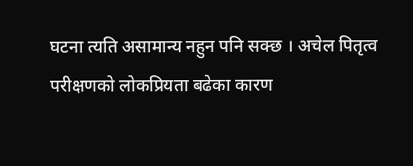घटना त्यति असामान्य नहुन पनि सक्छ । अचेल पितृत्व परीक्षणको लोकप्रियता बढेका कारण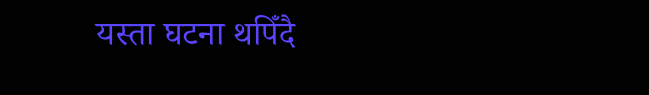यस्ता घटना थपिँदै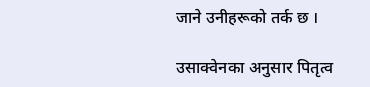जाने उनीहरूको तर्क छ ।

उसाक्वेनका अनुसार पितृत्व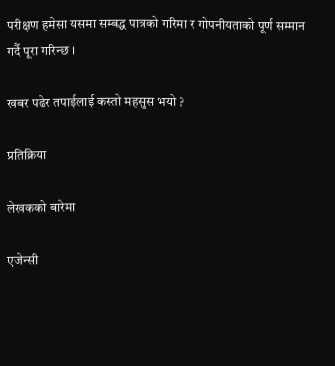परीक्षण हमेसा यसमा सम्बद्ध पात्रको गरिमा र गोपनीयताको पूर्ण सम्मान गर्दै पूरा गरिन्छ ।

खबर पढेर तपाईलाई कस्तो महसुस भयो ?

प्रतिक्रिया

लेखकको बारेमा

एजेन्सी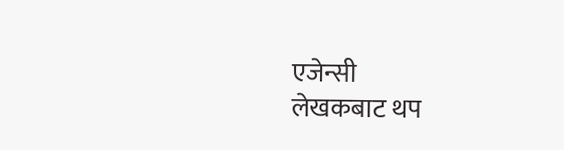एजेन्सी
लेखकबाट थप